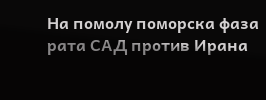На помолу поморска фаза рата САД против Ирана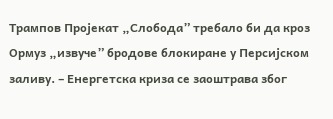Трампов Пројекат „Слобода” требало би да кроз Ормуз „извуче” бродове блокиране у Персијском заливу. – Енергетска криза се заоштрава због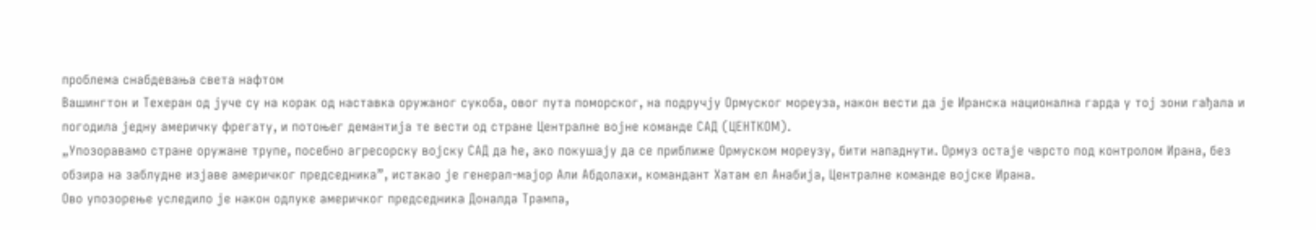проблема снабдевања света нафтом
Вашингтон и Техеран од јуче су на корак од наставка оружаног сукоба, овог пута поморског, на подручју Ормуског мореуза, након вести да је Иранска национална гарда у тој зони гађала и погодила једну америчку фрегату, и потоњег демантија те вести од стране Централне војне команде САД (ЦЕНТКОМ).
„Упозоравамо стране оружане трупе, посебно агресорску војску САД да ће, ако покушају да се приближе Ормуском мореузу, бити нападнути. Ормуз остаје чврсто под контролом Ирана, без обзира на заблудне изјаве америчког председника”, истакао је генерал-мајор Али Абдолахи, командант Хатам ел Анабија, Централне команде војске Ирана.
Ово упозорење уследило је након одлуке америчког председника Доналда Трампа,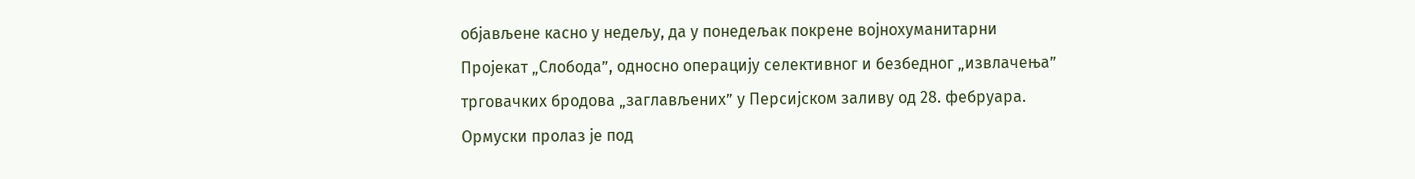објављене касно у недељу, да у понедељак покрене војнохуманитарни Пројекат „Слобода”, односно операцију селективног и безбедног „извлачења” трговачких бродова „заглављених” у Персијском заливу од 28. фебруара. Ормуски пролаз је под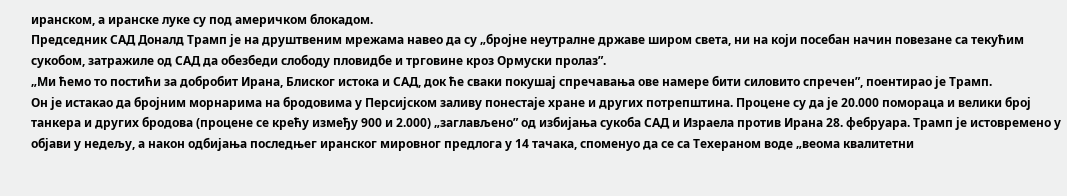иранском, а иранске луке су под америчком блокадом.
Председник САД Доналд Трамп је на друштвеним мрежама навео да су „бројне неутралне државе широм света, ни на који посебан начин повезане са текућим сукобом, затражиле од САД да обезбеди слободу пловидбе и трговине кроз Ормуски пролаз”.
„Ми ћемо то постићи за добробит Ирана, Блиског истока и САД, док ће сваки покушај спречавања ове намере бити силовито спречен”, поентирао је Трамп.
Он је истакао да бројним морнарима на бродовима у Персијском заливу понестаје хране и других потрепштина. Процене су да је 20.000 помораца и велики број танкера и других бродова (процене се крећу између 900 и 2.000) „заглављено” од избијања сукоба САД и Израела против Ирана 28. фебруара. Трамп је истовремено у објави у недељу, а након одбијања последњег иранског мировног предлога у 14 тачака, споменуо да се са Техераном воде „веома квалитетни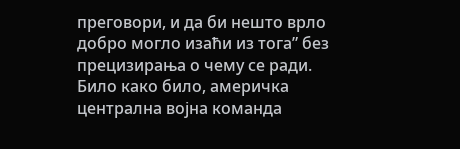преговори, и да би нешто врло добро могло изаћи из тога” без прецизирања о чему се ради.
Било како било, америчка централна војна команда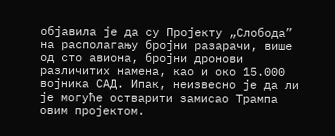објавила је да су Пројекту „Слобода” на располагању бројни разарачи, више од сто авиона, бројни дронови различитих намена, као и око 15.000 војника САД. Ипак, неизвесно је да ли је могуће остварити замисао Трампа овим пројектом.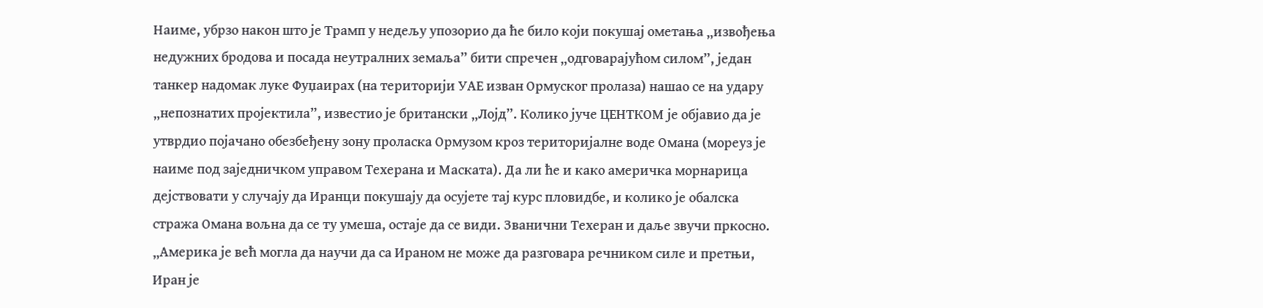Наиме, убрзо након што је Трамп у недељу упозорио да ће било који покушај ометања „извођења недужних бродова и посада неутралних земаља” бити спречен „одговарајућом силом”, један танкер надомак луке Фуџаирах (на територији УАЕ изван Ормуског пролаза) нашао се на удару „непознатих пројектила”, известио је британски „Лојд”. Колико јуче ЦЕНТКОМ је објавио да је утврдио појачано обезбеђену зону проласка Ормузом кроз територијалне воде Омана (мореуз је наиме под заједничком управом Техерана и Маската). Да ли ће и како америчка морнарица дејствовати у случају да Иранци покушају да осујете тај курс пловидбе, и колико је обалска стража Омана вољна да се ту умеша, остаје да се види. Званични Техеран и даље звучи пркосно.
„Америка је већ могла да научи да са Ираном не може да разговара речником силе и претњи, Иран је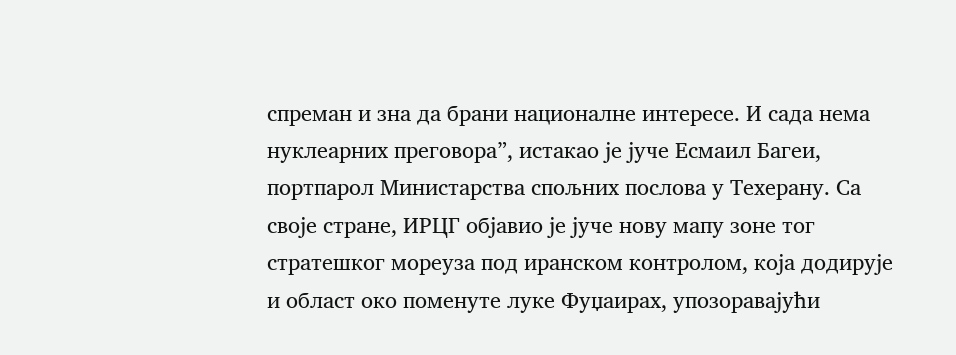спреман и зна да брани националне интересе. И сада нема нуклеарних преговора”, истакао је јуче Есмаил Багеи, портпарол Министарства спољних послова у Техерану. Са своје стране, ИРЦГ објавио је јуче нову мапу зоне тог стратешког мореуза под иранском контролом, која додирује и област око поменуте луке Фуџаирах, упозоравајући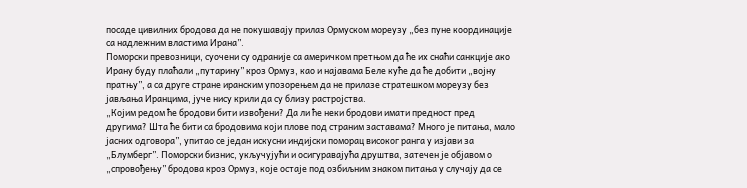посаде цивилних бродова да не покушавају прилаз Ормуском мореузу „без пуне координације са надлежним властима Ирана”.
Поморски превозници, суочени су одраније са америчком претњом да ће их снаћи санкције ако Ирану буду плаћали „путарину” кроз Ормуз, као и најавама Беле куће да ће добити „војну пратњу”, а са друге стране иранским упозорењем да не прилазе стратешком мореузу без јављања Иранцима, јуче нису крили да су близу растројства.
„Којим редом ће бродови бити извођени? Да ли ће неки бродови имати предност пред другима? Шта ће бити са бродовима који плове под страним заставама? Много је питања, мало јасних одговора”, упитао се један искусни индијски поморац високог ранга у изјави за „Блумберг”. Поморски бизнис, укључујући и осигуравајућа друштва, затечен је објавом о „спровођењу” бродова кроз Ормуз, које остаје под озбиљним знаком питања у случају да се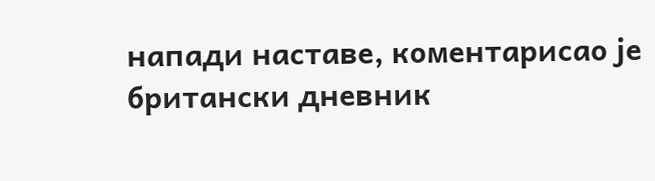напади наставе, коментарисао је британски дневник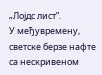„Лојдс лист”.
У међувремену, светске берзе нафте са нескривеном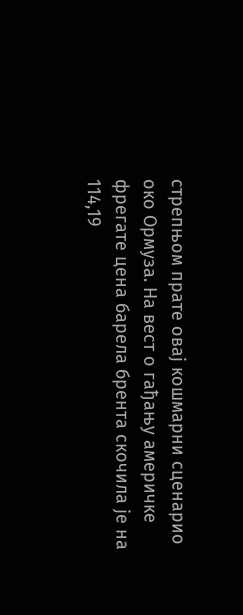стрепњом прате овај кошмарни сценарио око Ормуза. На вест о гађању америчке фрегате цена барела брента скочила је на 114,19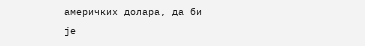америчких долара, да би је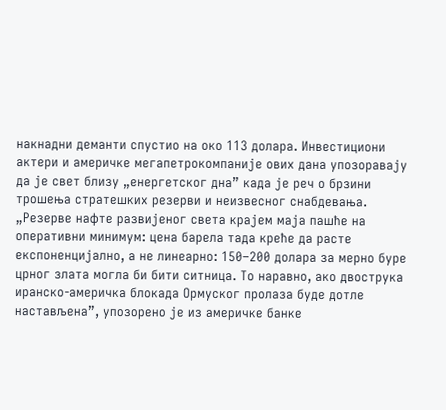накнадни деманти спустио на око 113 долара. Инвестициони актери и америчке мегапетрокомпаније ових дана упозоравају да је свет близу „енергетског дна” када је реч о брзини трошења стратешких резерви и неизвесног снабдевања.
„Резерве нафте развијеног света крајем маја пашће на оперативни минимум: цена барела тада креће да расте експоненцијално, а не линеарно: 150–200 долара за мерно буре црног злата могла би бити ситница. То наравно, ако двострука иранско-америчка блокада Ормуског пролаза буде дотле настављена”, упозорено је из америчке банке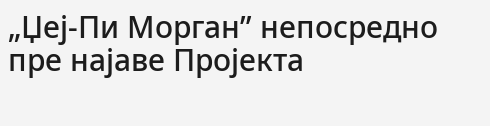„Џеј-Пи Морган” непосредно пре најаве Пројекта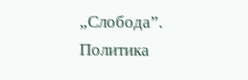„Слобода”.
Политика